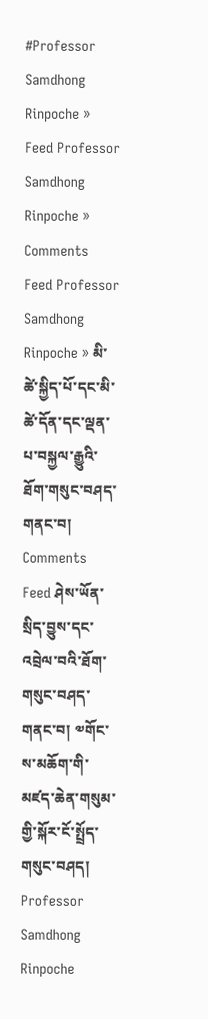#Professor Samdhong Rinpoche » Feed Professor Samdhong Rinpoche » Comments Feed Professor Samdhong Rinpoche » མི་ཚེ་སྐྱིད་པོ་དང་མི་ཚེ་དོན་དང་ལྡན་པ་བསྐྱལ་རྒྱུའི་ཐོག་གསུང་བཤད་གནང་བ། Comments Feed ཤེས་ཡོན་སྲིད་བྱུས་དང་འབྲེལ་བའི་ཐོག་གསུང་བཤད་གནང་བ། ༧གོང་ས་མཆོག་གི་མཛད་ཆེན་གསུམ་གྱི་སྐོར་ངོ་སྤྲོད་གསུང་བཤད། Professor Samdhong Rinpoche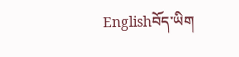Englishབོད་ཡིག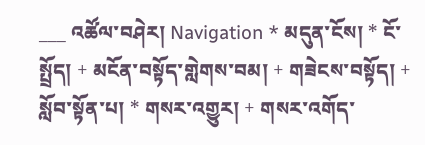___ འཚོལ་བཤེར། Navigation * མདུན་ངོས། * ངོ་སྤྲོད། + མངོན་བསྟོད་གླེགས་བམ། + གཟེངས་བསྟོད། + སློབ་སྟོན་པ། * གསར་འགྱུར། + གསར་འགོད་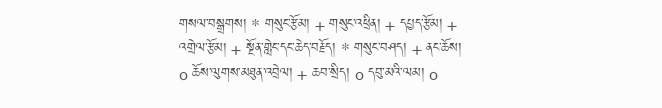གསལ་བསྒྲགས། * གསུང་རྩོམ། + གསུང་འཕྲིན། + དཔྱད་རྩོམ། + འགྲེལ་རྩོམ། + སྔོན་གླེང་དང་ཆེད་བརྗོད། * གསུང་བཤད། + ནང་ཆོས། o ཆོས་ལུགས་མཐུན་འབྲེལ། + ཆབ་སྲིད། o དབུ་མའི་ལམ། o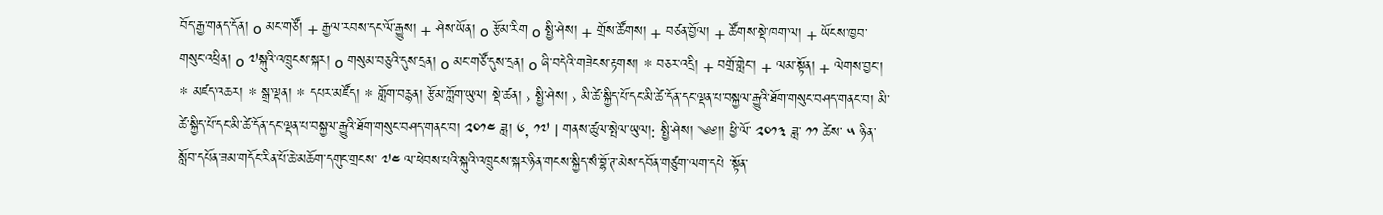བོད་རྒྱ་གནད་དོན། o མང་གཙོ། + རྒྱལ་རབས་དང་ལོ་རྒྱུས། + ཤེས་ཡོན། o རྩོམ་རིག o སྤྱི་ཤེས། + གྲོས་ཚོགས། + བཙན་བྱོལ། + ཚོགས་སྡེ་ཁག་ལ། + ཡོངས་ཁྱབ་གསུང་འཕྲིན། o ༧སྐུའི་འཁྲུངས་སྐར། o གསུམ་བཅུའི་དུས་དྲན། o མང་གཙོ་དུས་དྲན། o ཞི་བདེའི་གཟེངས་རྟགས། * བཅར་འདྲི། + བགྲོ་གླེང་། + ལམ་སྟོན། + ལེགས་བྱང་། * མཛད་འཆར། * སྒྲ་ལྡན། * དཔར་མཛོད། * གློག་བརྙན། རྩོམ་ཀློག་ཡུལ། སྡེ་ཚན། › སྤྱི་ཤེས། › མི་ཚེ་སྐྱིད་པོ་དང་མི་ཚེ་དོན་དང་ལྡན་པ་བསྐྱལ་རྒྱུའི་ཐོག་གསུང་བཤད་གནང་བ། མི་ཚེ་སྐྱིད་པོ་དང་མི་ཚེ་དོན་དང་ལྡན་པ་བསྐྱལ་རྒྱུའི་ཐོག་གསུང་བཤད་གནང་བ། ༢༠༡༤ ཟླ། ༦, ༡༧ | གནས་ཚུལ་སྤེལ་ཡུལ།: སྤྱི་ཤེས། ༄༅།། ཕྱི་ལོ་ ༢༠༡༣ ཟླ་ ༡༡ ཚེས་ ༥ ཉིན་སློབ་དཔོན་ཟམ་གདོང་རིན་པོ་ཆེ་མཆོག་དགུང་གྲངས་ ༧༤ ལ་ཕེབས་པའི་སྐུའི་འཁྲུངས་སྐར་ཉིན་གངས་སྐྱིད་སཾ་བྷོ་ཊ་མེས་དབོན་གཙུག་ལག་དཔེ ་སྟོན་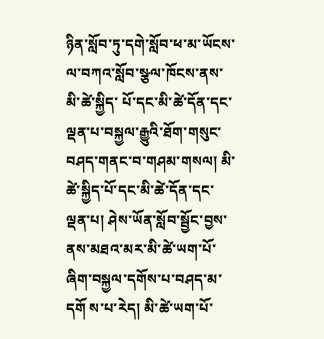ཉིན་སློབ་ཏུ་དགེ་སློབ་ཕ་མ་ཡོངས་ལ་བཀའ་སློབ་སྩལ་ཁོངས་ནས་མི་ཚེ་སྐྱིད་ པོ་དང་མི་ཚེ་དོན་དང་ལྡན་པ་བསྐྱལ་རྒྱུའི་ཐོག་གསུང་བཤད་གནང་བ་གཤམ་གསལ། མི་ཚེ་སྐྱིད་པོ་དང་མི་ཚེ་དོན་དང་ལྡན་པ། ཤེས་ཡོན་སློབ་སྦྱོང་བྱས་ནས་མཐའ་མར་མི་ཚེ་ཡག་པོ་ཞིག་བསྐྱལ་དགོས་པ་བཤད་མ་དགོ ས་པ་རེད། མི་ཚེ་ཡག་པོ་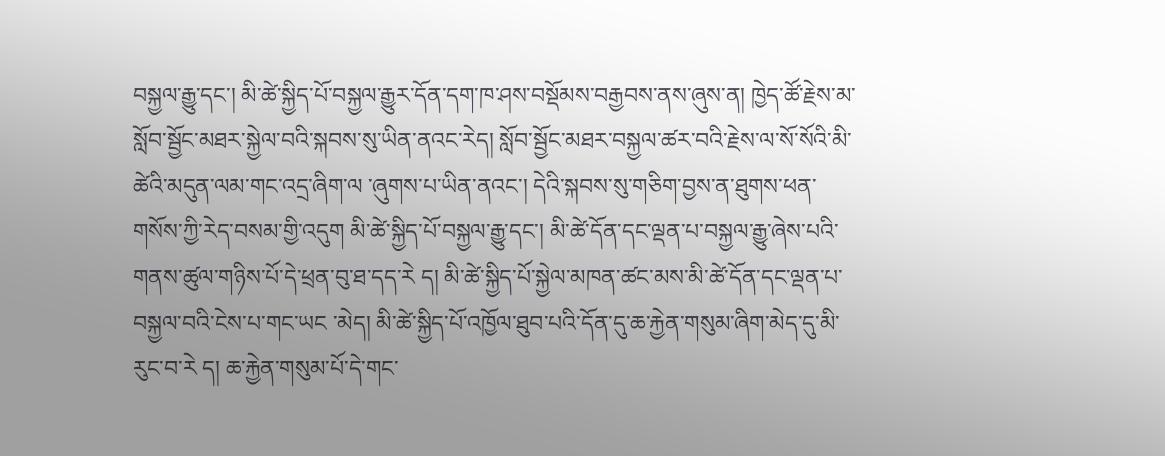བསྐྱལ་རྒྱུ་དང་། མི་ཚེ་སྐྱིད་པོ་བསྐྱལ་རྒྱུར་དོན་དག་ཁ་ཤས་བསྡོམས་བརྒྱབས་ནས་ཞུས་ན། ཁྱེད་ཚོ་རྗེས་མ་སློབ་སྦྱོང་མཐར་སྐྱེལ་བའི་སྐབས་སུ་ཡིན་ནའང་རེད། སློབ་སྦྱོང་མཐར་བསྐྱལ་ཚར་བའི་རྗེས་ལ་སོ་སོའི་མི་ཚེའི་མདུན་ལམ་གང་འདྲ་ཞིག་ལ ་ཞུགས་པ་ཡིན་ནའང་། དེའི་སྐབས་སུ་གཅིག་བྱས་ན་ཐུགས་ཕན་གསོས་ཀྱི་རེད་བསམ་གྱི་འདུག མི་ཚེ་སྐྱིད་པོ་བསྐྱལ་རྒྱུ་དང་། མི་ཚེ་དོན་དང་ལྡན་པ་བསྐྱལ་རྒྱུ་ཞེས་པའི་གནས་ཚུལ་གཉིས་པོ་དེ་ཕྲན་བུ་ཐ་དད་རེ ད། མི་ཚེ་སྐྱིད་པོ་སྐྱེལ་མཁན་ཚང་མས་མི་ཚེ་དོན་དང་ལྡན་པ་བསྐྱལ་བའི་ངེས་པ་གང་ཡང ་མེད། མི་ཚེ་སྐྱིད་པོ་འཁྱོལ་ཐུབ་པའི་དོན་དུ་ཆ་རྐྱེན་གསུམ་ཞིག་མེད་དུ་མི་རུང་བ་རེ ད། ཆ་རྐྱེན་གསུམ་པོ་དེ་གང་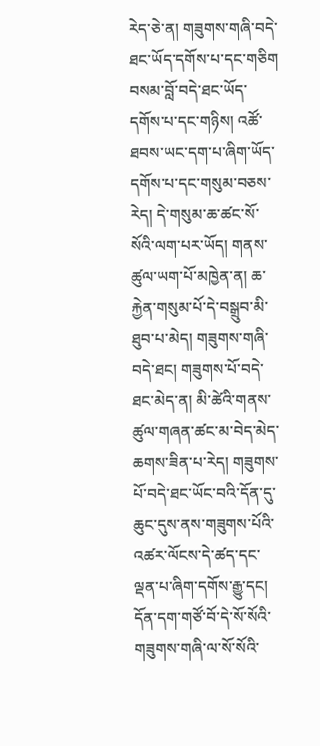རེད་ཅེ་ན། གཟུགས་གཞི་བདེ་ཐང་ཡོད་དགོས་པ་དང་གཅིག བསམ་བློ་བདེ་ཐང་ཡོད་དགོས་པ་དང་གཉིས། འཚོ་ཐབས་ཡང་དག་པ་ཞིག་ཡོད་དགོས་པ་དང་གསུམ་བཅས་རེད། དེ་གསུམ་ཆ་ཚང་སོ་སོའི་ལག་པར་ཡོད། གནས་ཚུལ་ཡག་པོ་མཁྱེན་ན། ཆ་རྐྱེན་གསུམ་པོ་དེ་བསྒྲུབ་མི་ཐུབ་པ་མེད། གཟུགས་གཞི་བདེ་ཐང། གཟུགས་པོ་བདེ་ཐང་མེད་ན། མི་ཚེའི་གནས་ཚུལ་གཞན་ཚང་མ་བེད་མེད་ཆགས་ཟིན་པ་རེད། གཟུགས་པོ་བདེ་ཐང་ཡོང་བའི་དོན་དུ་ཆུང་དུས་ནས་གཟུགས་པོའི་འཚར་ལོངས་དེ་ཚད་དང་ ལྡན་པ་ཞིག་དགོས་རྒྱུ་དང། དོན་དག་གཙོ་བོ་དེ་སོ་སོའི་གཟུགས་གཞི་ལ་སོ་སོའི་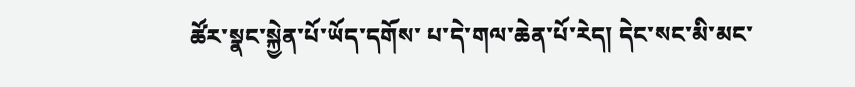ཚོར་སྣང་སྐྱེན་པོ་ཡོད་དགོས་ པ་དེ་གལ་ཆེན་པོ་རེད། དེང་སང་མི་མང་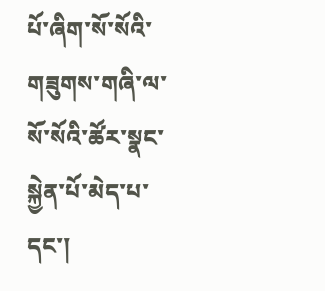པོ་ཞིག་སོ་སོའི་གཟུགས་གཞི་ལ་སོ་སོའི་ཚོར་སྣང་སྐྱེན་པོ་མེད་པ་ དང་།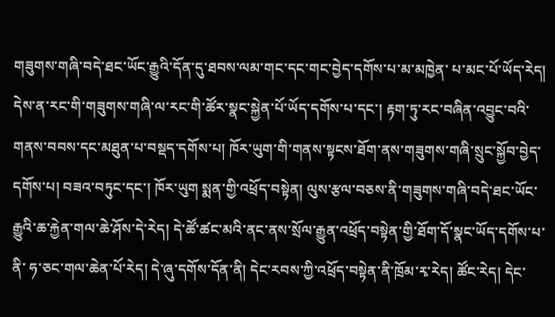གཟུགས་གཞི་བདེ་ཐང་ཡོང་རྒྱུའི་དོན་དུ་ཐབས་ལམ་གང་དང་གང་བྱེད་དགོས་པ་མ་མཁྱེན་ པ་མང་པོ་ཡོད་རེད། དེས་ན་རང་གི་གཟུགས་གཞི་ལ་རང་གི་ཚོར་སྣང་སྐྱེན་པོ་ཡོད་དགོས་པ་དང་། རྟག་ཏུ་རང་བཞིན་འབྱུང་བའི་གནས་བབས་དང་མཐུན་པ་བསྡད་དགོས་པ། ཁོར་ཡུག་གི་གནས་སྟངས་ཐོག་ནས་གཟུགས་གཞི་སྲུང་སྐྱོབ་བྱེད་དགོས་པ། བཟའ་བཏུང་དང་། ཁོར་ཡུག སྨན་གྱི་འཕྲོད་བསྟེན། ལུས་རྩལ་བཅས་ནི་གཟུགས་གཞི་བདེ་ཐང་ཡོང་རྒྱུའི་ཆ་རྐྱེན་གལ་ཆེ་ཤོས་དེ་རེད། དེ་ཚོ་ཚང་མའི་ནང་ནས་སྲོལ་རྒྱུན་འཕྲོད་བསྟེན་གྱི་ཐོག་དོ་སྣང་ཡོད་དགོས་པ་ནི་ ཧ་ཅང་གལ་ཆེན་པོ་རེད། དེ་ཞུ་དགོས་དོན་ནི། དེང་རབས་ཀྱི་འཕྲོད་བསྟེན་ནི་ཁྲོམ་རྭ་རེད། ཚོང་རེད། དེང་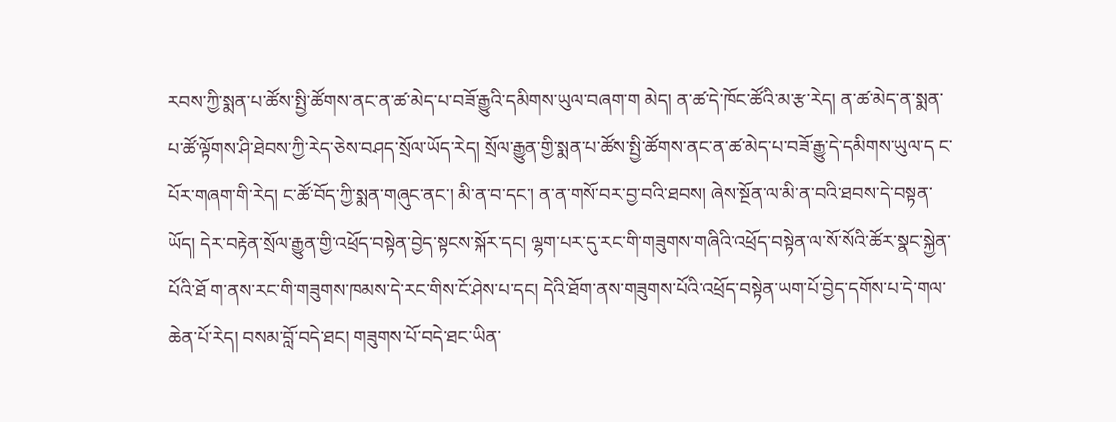རབས་ཀྱི་སྨན་པ་ཚོས་སྤྱི་ཚོགས་ནང་ན་ཚ་མེད་པ་བཟོ་རྒྱུའི་དམིགས་ཡུལ་བཞག་ག མེད། ན་ཚ་དེ་ཁོང་ཚོའི་མ་རྩ་རེད། ན་ཚ་མེད་ན་སྨན་པ་ཚོ་ལྟོགས་ཤི་ཐེབས་ཀྱི་རེད་ཅེས་བཤད་སྲོལ་ཡོད་རེད། སྲོལ་རྒྱུན་གྱི་སྨན་པ་ཚོས་སྤྱི་ཚོགས་ནང་ན་ཚ་མེད་པ་བཟོ་རྒྱུ་དེ་དམིགས་ཡུལ་ད ང་པོར་གཞག་གི་རེད། ང་ཚོ་བོད་ཀྱི་སྨན་གཞུང་ནང་། མི་ན་བ་དང་། ན་ན་གསོ་བར་བྱ་བའི་ཐབས། ཞེས་སྔོན་ལ་མི་ན་བའི་ཐབས་དེ་བསྟན་ཡོད། དེར་བརྟེན་སྲོལ་རྒྱུན་གྱི་འཕྲོད་བསྟེན་བྱེད་སྟངས་སྐོར་དང། ལྷག་པར་དུ་རང་གི་གཟུགས་གཞིའི་འཕྲོད་བསྟེན་ལ་སོ་སོའི་ཚོར་སྣང་སྐྱེན་པོའི་ཐོ ག་ནས་རང་གི་གཟུགས་ཁམས་དེ་རང་གིས་ངོ་ཤེས་པ་དང། དེའི་ཐོག་ནས་གཟུགས་པོའི་འཕྲོད་བསྟེན་ཡག་པོ་བྱེད་དགོས་པ་དེ་གལ་ཆེན་པོ་རེད། བསམ་བློ་བདེ་ཐང། གཟུགས་པོ་བདེ་ཐང་ཡིན་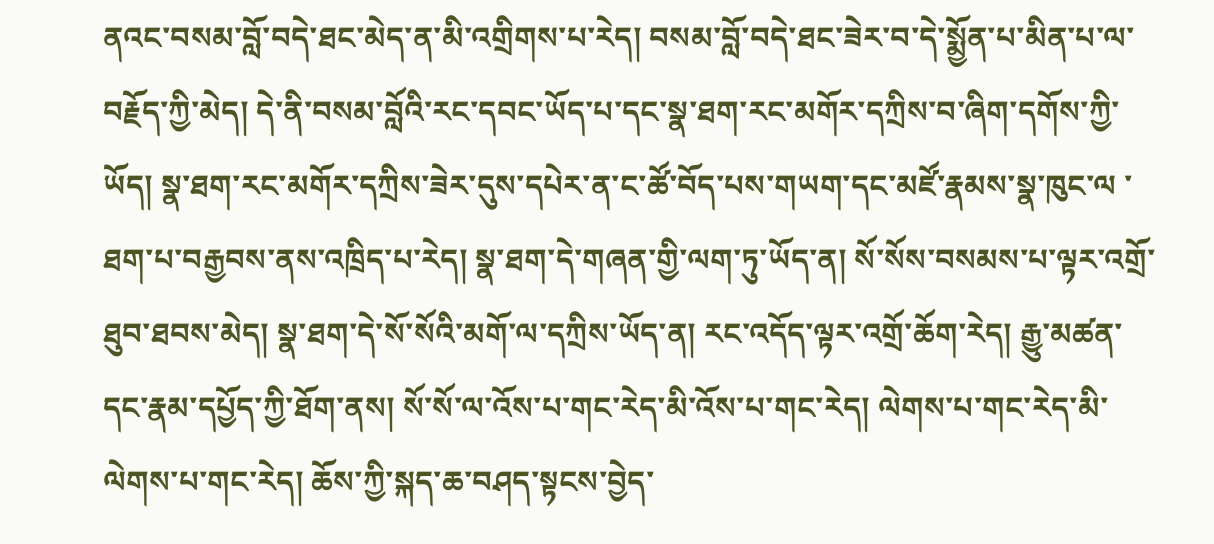ནའང་བསམ་བློ་བདེ་ཐང་མེད་ན་མི་འགྲིགས་པ་རེད། བསམ་བློ་བདེ་ཐང་ཟེར་བ་དེ་སྨྱོན་པ་མིན་པ་ལ་བརྗོད་ཀྱི་མེད། དེ་ནི་བསམ་བློའི་རང་དབང་ཡོད་པ་དང་སྣ་ཐག་རང་མགོར་དཀྲིས་བ་ཞིག་དགོས་ཀྱི་ཡོད། སྣ་ཐག་རང་མགོར་དཀྲིས་ཟེར་དུས་དཔེར་ན་ང་ཚོ་བོད་པས་གཡག་དང་མཛོ་རྣམས་སྣ་ཁུང་ལ ་ཐག་པ་བརྒྱབས་ནས་འཁྲིད་པ་རེད། སྣ་ཐག་དེ་གཞན་གྱི་ལག་ཏུ་ཡོད་ན། སོ་སོས་བསམས་པ་ལྟར་འགྲོ་ཐུབ་ཐབས་མེད། སྣ་ཐག་དེ་སོ་སོའི་མགོ་ལ་དཀྲིས་ཡོད་ན། རང་འདོད་ལྟར་འགྲོ་ཆོག་རེད། རྒྱུ་མཚན་དང་རྣམ་དཔྱོད་ཀྱི་ཐོག་ནས། སོ་སོ་ལ་འོས་པ་གང་རེད་མི་འོས་པ་གང་རེད། ལེགས་པ་གང་རེད་མི་ལེགས་པ་གང་རེད། ཆོས་ཀྱི་སྐད་ཆ་བཤད་སྟངས་བྱེད་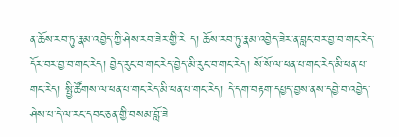ན་ཆོས་རབ་ཏུ་རྣམ་འབྱེད་ཀྱི་ཤེས་རབ་ཟེར་གྱི་རེ ད། ཆོས་རབ་ཏུ་རྣམ་འབྱེད་ཟེར་ན་བླང་བར་བྱ་བ་གང་རེད་དོར་བར་བྱ་བ་གང་རེད། བྱེད་རུང་བ་གང་རེད་བྱེད་མི་རུང་བ་གང་རེད། སོ་སོ་ལ་ཕན་པ་གང་རེད་མི་ཕན་པ་གང་རེད། སྤྱི་ཚོགས་ལ་ཕན་པ་གང་རེད་མི་ཕན་པ་གང་རེད། དེ་དག་བརྟག་དཔྱད་བྱས་ནས་དབྱེ་བ་འབྱེད་ཤེས་པ་དེ་ལ་རང་དབང་ཅན་གྱི་བསམ་བློ་ཟེ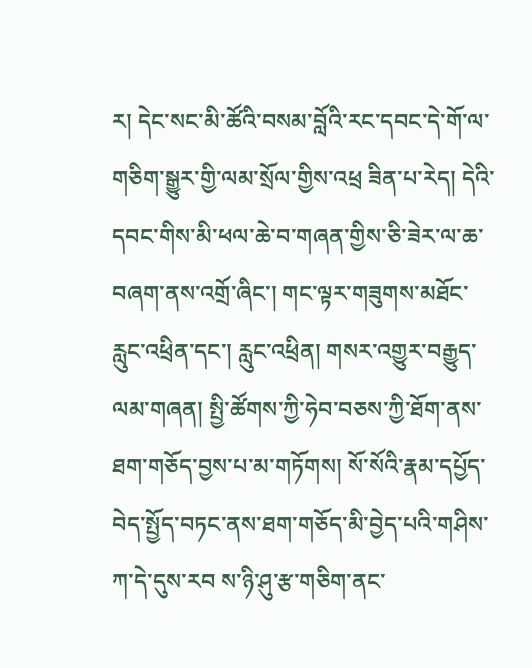ར། དེང་སང་མི་ཚོའི་བསམ་བློའི་རང་དབང་དེ་གོ་ལ་གཅིག་སྒྱུར་གྱི་ལམ་སྲོལ་གྱིས་འཕྲ ཟིན་པ་རེད། དེའི་དབང་གིས་མི་ཕལ་ཆེ་བ་གཞན་གྱིས་ཅི་ཟེར་ལ་ཆ་བཞག་ནས་འགྲོ་ཞིང་། གང་ལྟར་གཟུགས་མཐོང་རླུང་འཕྲིན་དང་། རླུང་འཕྲིན། གསར་འགྱུར་བརྒྱུད་ལམ་གཞན། སྤྱི་ཚོགས་ཀྱི་ཧེབ་བཅས་ཀྱི་ཐོག་ནས་ཐག་གཅོད་བྱས་པ་མ་གཏོགས། སོ་སོའི་རྣམ་དཔྱོད་བེད་སྤྱོད་བཏང་ནས་ཐག་གཅོད་མི་བྱེད་པའི་གཤིས་ཀ་དེ་དུས་རབ ས་ཉི་ཤུ་རྩ་གཅིག་ནང་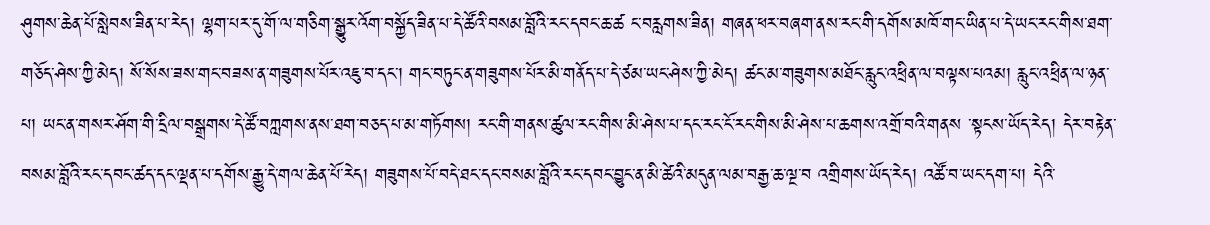ཤུགས་ཆེན་པོ་སླེབས་ཟིན་པ་རེད། ལྷག་པར་དུ་གོ་ལ་གཅིག་སྒྱུར་འོག་བསྐྱོད་ཟིན་པ་དེ་ཚོའི་བསམ་བློའི་རང་དབང་ཆ་ཚ ང་བརླགས་ཟིན། གཞན་ཕར་བཞག་ནས་རང་གི་དགོས་མཁོ་གང་ཡིན་པ་དེ་ཡང་རང་གིས་ཐག་གཅོད་ཤེས་ཀྱི་མེད། སོ་སོས་ཟས་གང་བཟས་ན་གཟུགས་པོར་འཇུ་བ་དང་། གང་བཏུང་ན་གཟུགས་པོར་མི་གནོད་པ་དེ་ཙམ་ཡང་ཤེས་ཀྱི་མེད། ཚང་མ་གཟུགས་མཐོང་རླུང་འཕྲིན་ལ་བལྟས་པའམ། རླུང་འཕྲིན་ལ་ཉན་པ། ཡང་ན་གསར་ཤོག་གི་དྲིལ་བསྒྲགས་དེ་ཚོ་བཀླགས་ནས་ཐག་བཅད་པ་མ་གཏོགས། རང་གི་གནས་ཚུལ་རང་གིས་མི་ཤེས་པ་དང་རང་ངོ་རང་གིས་མི་ཤེས་པ་ཆགས་འགྲོ་བའི་གནས ་སྟངས་ཡོད་རེད། དེར་བརྟེན་བསམ་བློའི་རང་དབང་ཚད་དང་ལྡན་པ་དགོས་རྒྱུ་དེ་གལ་ཆེན་པོ་རེད། གཟུགས་པོ་བདེ་ཐང་དང་བསམ་བློའི་རང་དབང་བྱུང་ན་མི་ཚེའི་མདུན་ལམ་བརྒྱ་ཆ་ལྔ་བ འགྲིགས་ཡོད་རེད། འཚོ་བ་ཡང་དག་པ། དེའི་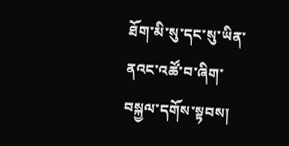ཐོག་མི་སུ་དང་སུ་ཡིན་ནའང་འཚོ་བ་ཞིག་བསྐྱལ་དགོས་སྟབས།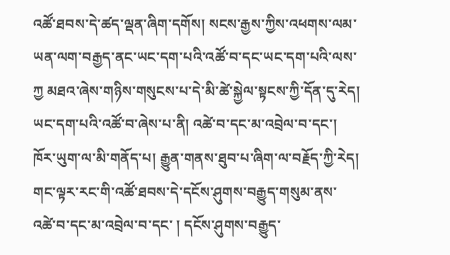འཚོ་ཐབས་དེ་ཚད་ལྡན་ཞིག་དགོས། སངས་རྒྱས་ཀྱིས་འཕགས་ལམ་ཡན་ལག་བརྒྱད་ནང་ཡང་དག་པའི་འཚོ་བ་དང་ཡང་དག་པའི་ལས་ཀྱ མཐའ་ཞེས་གཉིས་གསུངས་པ་དེ་མི་ཚེ་སྐྱེལ་སྟངས་ཀྱི་དོན་དུ་རེད། ཡང་དག་པའི་འཚོ་བ་ཞེས་པ་ནི། འཚེ་བ་དང་མ་འབྲེལ་བ་དང་། ཁོར་ཡུག་ལ་མི་གནོད་པ། རྒྱུན་གནས་ཐུབ་པ་ཞིག་ལ་བརྗོད་ཀྱི་རེད། གང་ལྟར་རང་གི་འཚོ་ཐབས་དེ་དངོས་ཤུགས་བརྒྱུད་གསུམ་ནས་འཚེ་བ་དང་མ་འབྲེལ་བ་དང་ ། དངོས་ཤུགས་བརྒྱུད་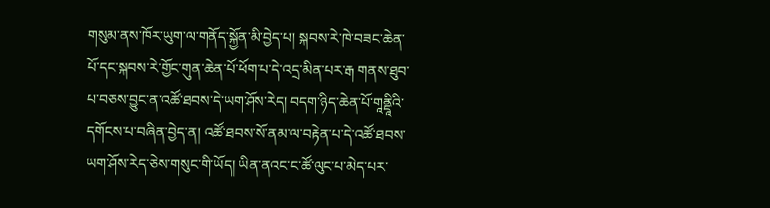གསུམ་ནས་ཁོར་ཡུག་ལ་གནོད་སྐྱོན་མི་བྱེད་པ། སྐབས་རེ་ཁེ་བཟང་ཆེན་པོ་དང་སྐབས་རེ་གྱོང་གུན་ཆེན་པོ་ཕོག་པ་དེ་འདྲ་མིན་པར་རྒ གནས་ཐུབ་པ་བཅས་བྱུང་ན་འཚོ་ཐབས་དེ་ཡག་ཤོས་རེད། བདག་ཉིད་ཆེན་པོ་གཱནྡཱིའི་དགོངས་པ་བཞིན་བྱེད་ན། འཚོ་ཐབས་སོ་ནམ་ལ་བརྟེན་པ་དེ་འཚོ་ཐབས་ཡག་ཤོས་རེད་ཅེས་གསུང་གི་ཡོད། ཡིན་ནའང་ང་ཚོ་ལུང་པ་མེད་པར་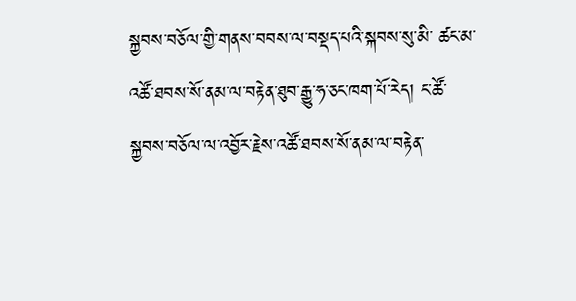སྐྱབས་བཅོལ་གྱི་གནས་བབས་ལ་བསྡད་པའི་སྐབས་སུ་མི་ ཚང་མ་འཚོ་ཐབས་སོ་ནམ་ལ་བརྟེན་ཐུབ་རྒྱུ་ཧ་ཅང་ཁག་པོ་རེད། ང་ཚོ་སྐྱབས་བཅོལ་ལ་འབྱོར་རྗེས་འཚོ་ཐབས་སོ་ནམ་ལ་བརྟེན་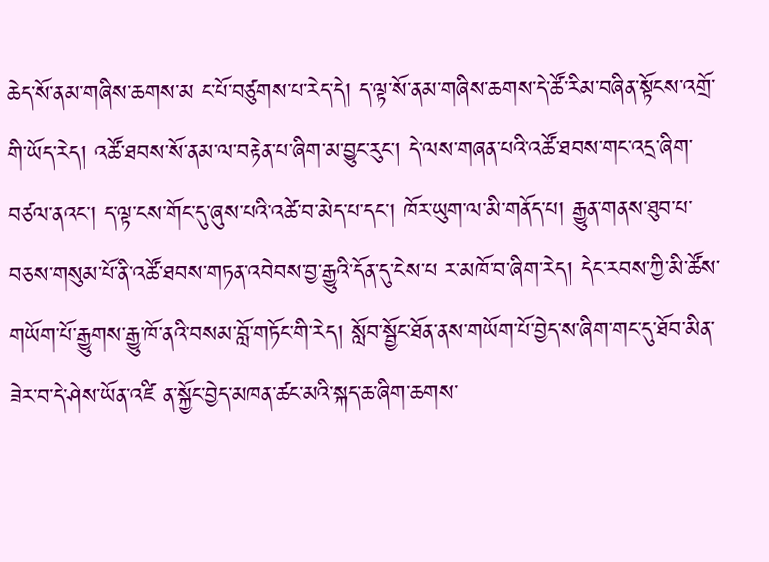ཆེད་སོ་ནམ་གཞིས་ཆགས་མ ང་པོ་བཙུགས་པ་རེད་དེ། ད་ལྟ་སོ་ནམ་གཞིས་ཆགས་དེ་ཚོ་རིམ་བཞིན་སྟོངས་འགྲོ་གི་ཡོད་རེད། འཚོ་ཐབས་སོ་ནམ་ལ་བརྟེན་པ་ཞིག་མ་བྱུང་རུང་། དེ་ལས་གཞན་པའི་འཚོ་ཐབས་གང་འདྲ་ཞིག་བཙལ་ནའང་། ད་ལྟ་ངས་གོང་དུ་ཞུས་པའི་འཚེ་བ་མེད་པ་དང། ཁོར་ཡུག་ལ་མི་གནོད་པ། རྒྱུན་གནས་ཐུབ་པ་བཅས་གསུམ་པོ་ནི་འཚོ་ཐབས་གཏན་འབེབས་བྱ་རྒྱུའི་དོན་དུ་ངེས་པ ར་མཁོ་བ་ཞིག་རེད། དེང་རབས་ཀྱི་མི་ཚོས་གཡོག་པོ་རྒྱུགས་རྒྱུ་ཁོ་ནའི་བསམ་བློ་གཏོང་གི་རེད། སློབ་སྦྱོང་ཐོན་ནས་གཡོག་པོ་བྱེད་ས་ཞིག་གང་དུ་ཐོབ་མིན་ཟེར་བ་དེ་ཤེས་ཡོན་འཛི ན་སྐྱོང་བྱེད་མཁན་ཚང་མའི་སྐད་ཆ་ཞིག་ཆགས་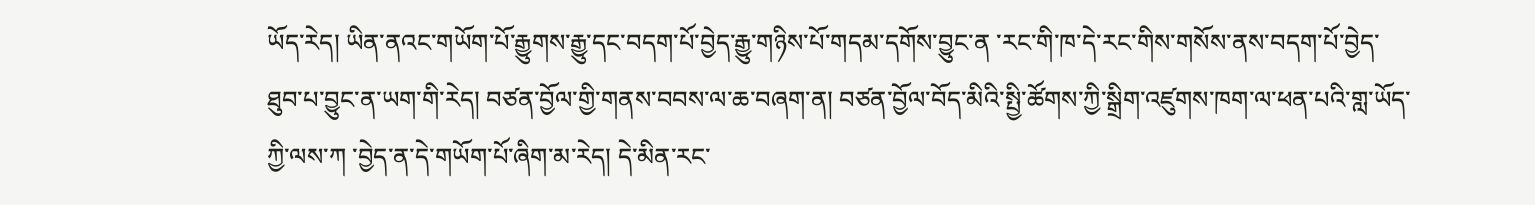ཡོད་རེད། ཡིན་ནའང་གཡོག་པོ་རྒྱུགས་རྒྱུ་དང་བདག་པོ་བྱེད་རྒྱུ་གཉིས་པོ་གདམ་དགོས་བྱུང་ན ་རང་གི་ཁ་དེ་རང་གིས་གསོས་ནས་བདག་པོ་བྱེད་ཐུབ་པ་བྱུང་ན་ཡག་གི་རེད། བཙན་བྱོལ་གྱི་གནས་བབས་ལ་ཆ་བཞག་ན། བཙན་བྱོལ་བོད་མིའི་སྤྱི་ཚོགས་ཀྱི་སྒྲིག་འཛུགས་ཁག་ལ་ཕན་པའི་གླ་ཡོད་ཀྱི་ལས་ཀ ་བྱེད་ན་དེ་གཡོག་པོ་ཞིག་མ་རེད། དེ་མིན་རང་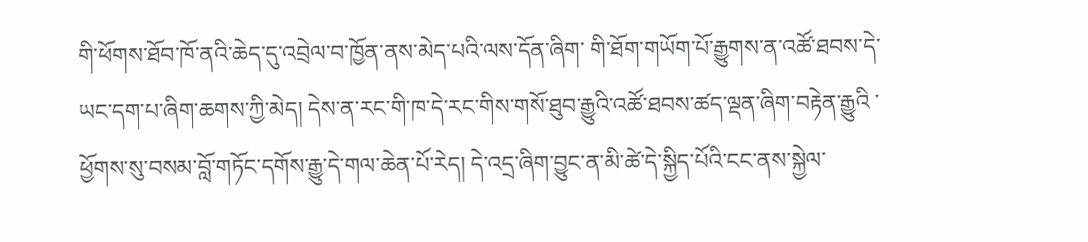གི་ཕོགས་ཐོབ་ཁོ་ནའི་ཆེད་དུ་འབྲེལ་བ་ཁྱོན་ནས་མེད་པའི་ལས་དོན་ཞིག་ གི་ཐོག་གཡོག་པོ་རྒྱུགས་ན་འཚོ་ཐབས་དེ་ཡང་དག་པ་ཞིག་ཆགས་ཀྱི་མེད། དེས་ན་རང་གི་ཁ་དེ་རང་གིས་གསོ་ཐུབ་རྒྱུའི་འཚོ་ཐབས་ཚད་ལྡན་ཞིག་བརྟེན་རྒྱུའི ་ཕྱོགས་སུ་བསམ་བློ་གཏོང་དགོས་རྒྱུ་དེ་གལ་ཆེན་པོ་རེད། དེ་འདྲ་ཞིག་བྱུང་ན་མི་ཚེ་དེ་སྐྱིད་པོའི་ངང་ནས་སྐྱེལ་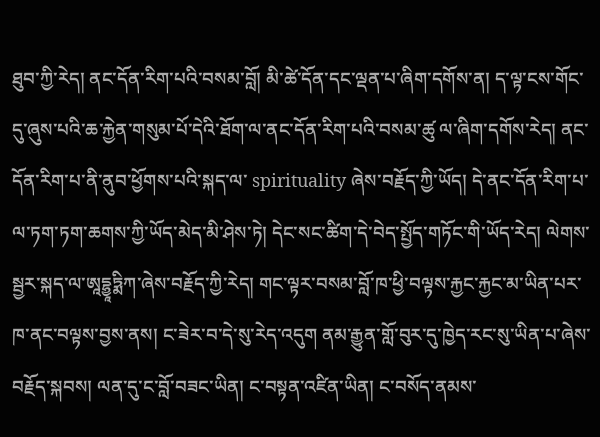ཐུབ་ཀྱི་རེད། ནང་དོན་རིག་པའི་བསམ་བློ། མི་ཚེ་དོན་དང་ལྡན་པ་ཞིག་དགོས་ན། ད་ལྟ་ངས་གོང་དུ་ཞུས་པའི་ཆ་རྐྱེན་གསུམ་པོ་དེའི་ཐོག་ལ་ནང་དོན་རིག་པའི་བསམ་ཚུ ལ་ཞིག་དགོས་རེད། ནང་དོན་རིག་པ་ནི་ནུབ་ཕྱོགས་པའི་སྐད་ལ་ spirituality ཞེས་བརྗོད་ཀྱི་ཡོད། དེ་ནང་དོན་རིག་པ་ལ་ཏག་ཏག་ཆགས་ཀྱི་ཡོད་མེད་མི་ཤེས་ཏེ། དེང་སང་ཚིག་དེ་བེད་སྤྱོད་གཏོང་གི་ཡོད་རེད། ལེགས་སྦྱར་སྐད་ལ་ཨཱདྷྱཱཏྨིཀ་ཞེས་བརྗོད་ཀྱི་རེད། གང་ལྟར་བསམ་བློ་ཁ་ཕྱི་བལྟས་རྐྱང་རྐྱང་མ་ཡིན་པར་ཁ་ནང་བལྟས་བྱས་ནས། ང་ཟེར་བ་དེ་སུ་རེད་འདུག ནམ་རྒྱུན་གློ་བུར་དུ་ཁྱེད་རང་སུ་ཡིན་པ་ཞེས་བརྗོད་སྐབས། ལན་དུ་ང་བློ་བཟང་ཡིན། ང་བསྟན་འཛིན་ཡིན། ང་བསོད་ནམས་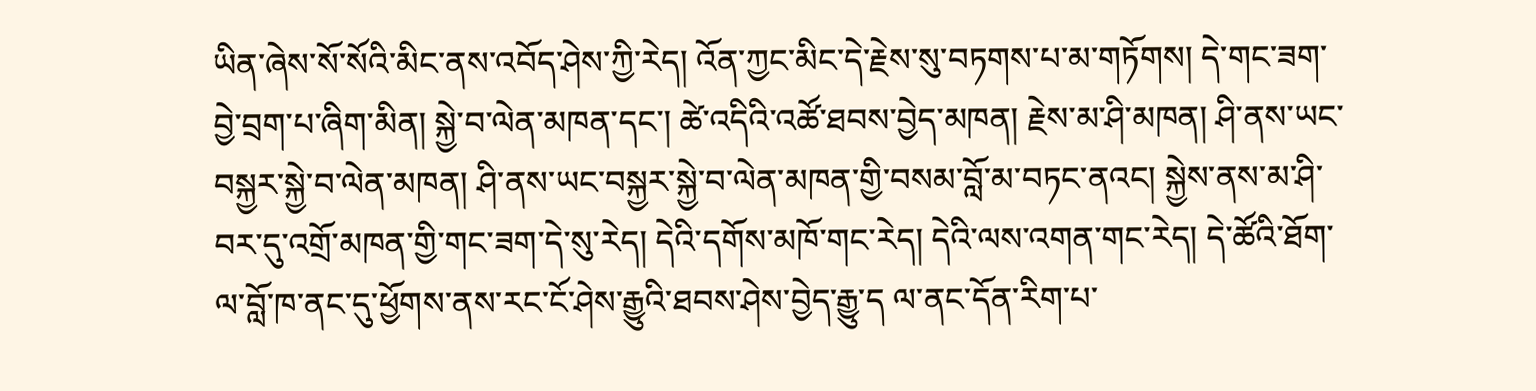ཡིན་ཞེས་སོ་སོའི་མིང་ནས་འབོད་ཤེས་ཀྱི་རེད། འོན་ཀྱང་མིང་དེ་རྗེས་སུ་བཏགས་པ་མ་གཏོགས། དེ་གང་ཟག་བྱེ་བྲག་པ་ཞིག་མིན། སྐྱེ་བ་ལེན་མཁན་དང་། ཚེ་འདིའི་འཚོ་ཐབས་བྱེད་མཁན། རྗེས་མ་ཤི་མཁན། ཤི་ནས་ཡང་བསྐྱར་སྐྱེ་བ་ལེན་མཁན། ཤི་ནས་ཡང་བསྐྱར་སྐྱེ་བ་ལེན་མཁན་གྱི་བསམ་བློ་མ་བཏང་ནའང། སྐྱེས་ནས་མ་ཤི་བར་དུ་འགྲོ་མཁན་གྱི་གང་ཟག་དེ་སུ་རེད། དེའི་དགོས་མཁོ་གང་རེད། དེའི་ལས་འགན་གང་རེད། དེ་ཚོའི་ཐོག་ལ་བློ་ཁ་ནང་དུ་ཕྱོགས་ནས་རང་ངོ་ཤེས་རྒྱུའི་ཐབས་ཤེས་བྱེད་རྒྱུ་ད ལ་ནང་དོན་རིག་པ་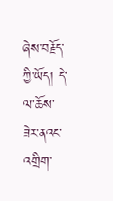ཞེས་བརྗོད་ཀྱི་ཡོད། དེ་ལ་ཆོས་ཟེར་ནའང་འགྲིག་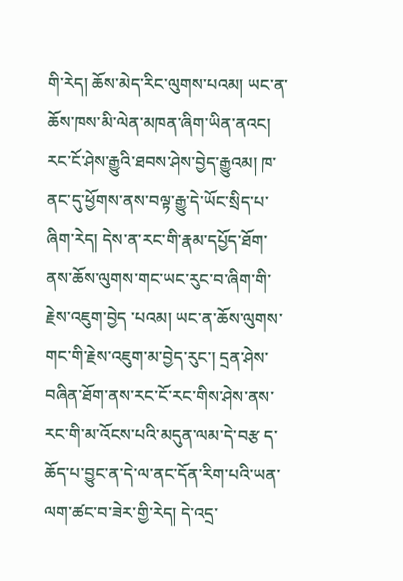གི་རེད། ཆོས་མེད་རིང་ལུགས་པའམ། ཡང་ན་ཆོས་ཁས་མི་ལེན་མཁན་ཞིག་ཡིན་ནའང། རང་ངོ་ཤེས་རྒྱུའི་ཐབས་ཤེས་བྱེད་རྒྱུའམ། ཁ་ནང་དུ་ཕྱོགས་ནས་བལྟ་རྒྱུ་དེ་ཡོང་སྲིད་པ་ཞིག་རེད། དེས་ན་རང་གི་རྣམ་དཔྱོད་ཐོག་ནས་ཆོས་ལུགས་གང་ཡང་རུང་བ་ཞིག་གི་རྗེས་འཇུག་བྱེད ་པའམ། ཡང་ན་ཆོས་ལུགས་གང་གི་རྗེས་འཇུག་མ་བྱེད་རུང་། དྲན་ཤེས་བཞིན་ཐོག་ནས་རང་ངོ་རང་གིས་ཤེས་ནས་རང་གི་མ་འོངས་པའི་མདུན་ལམ་དེ་བརྩ ད་ཆོད་པ་བྱུང་ན་དེ་ལ་ནང་དོན་རིག་པའི་ཡན་ལག་ཚང་བ་ཟེར་གྱི་རེད། དེ་འདྲ་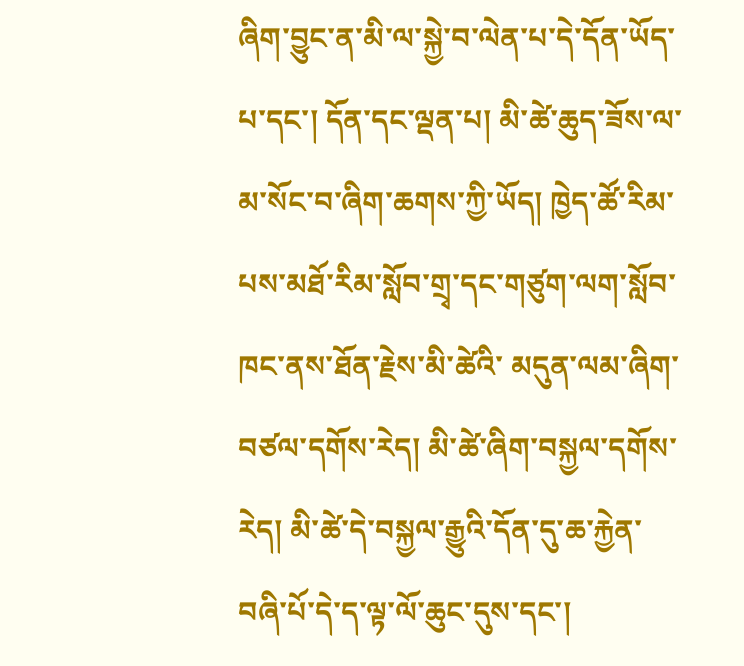ཞིག་བྱུང་ན་མི་ལ་སྐྱེ་བ་ལེན་པ་དེ་དོན་ཡོད་པ་དང་། དོན་དང་ལྡན་པ། མི་ཚེ་ཆུད་ཟོས་ལ་མ་སོང་བ་ཞིག་ཆགས་ཀྱི་ཡོད། ཁྱེད་ཚོ་རིམ་པས་མཐོ་རིམ་སློབ་གྲྭ་དང་གཙུག་ལག་སློབ་ཁང་ནས་ཐོན་རྗེས་མི་ཚེའི་ མདུན་ལམ་ཞིག་བཙལ་དགོས་རེད། མི་ཚེ་ཞིག་བསྐྱལ་དགོས་རེད། མི་ཚེ་དེ་བསྐྱལ་རྒྱུའི་དོན་དུ་ཆ་རྐྱེན་བཞི་པོ་དེ་ད་ལྟ་ལོ་ཆུང་དུས་དང་།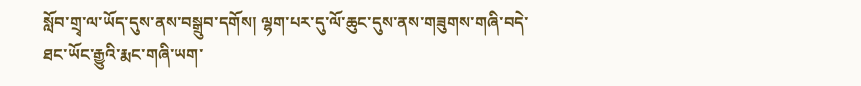སློབ་གྲྭ་ལ་ཡོད་དུས་ནས་བསྒྲུབ་དགོས། ལྷག་པར་དུ་ལོ་ཆུང་དུས་ནས་གཟུགས་གཞི་བདེ་ཐང་ཡོང་རྒྱུའི་རྨང་གཞི་ཡག་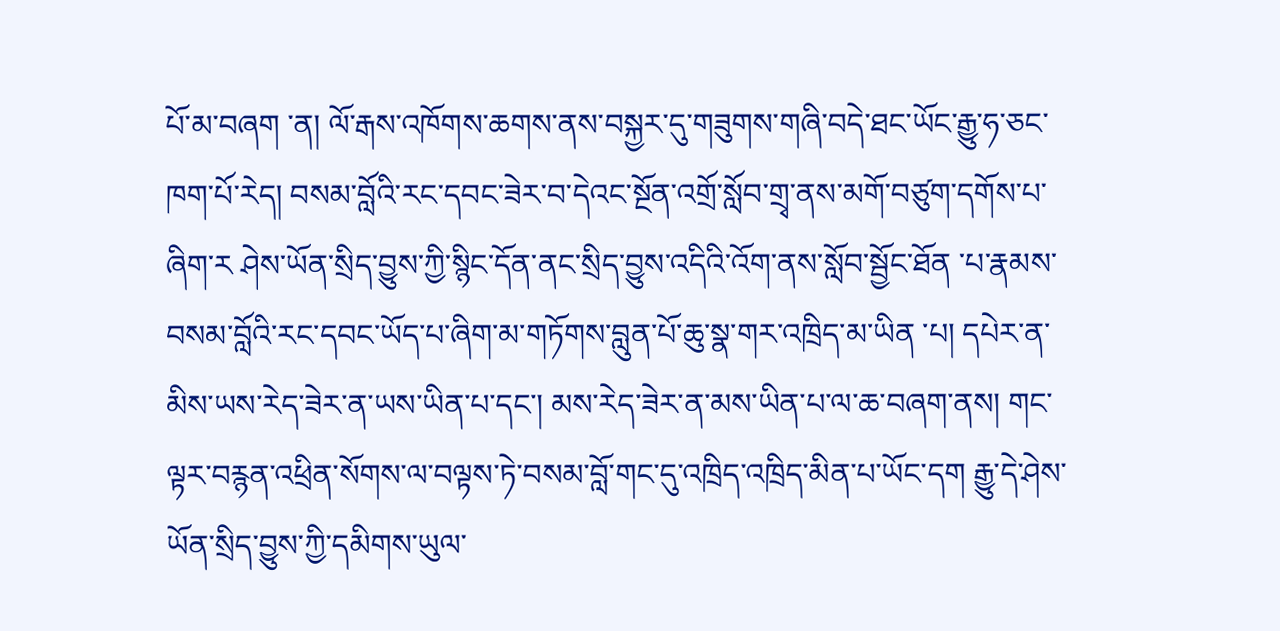པོ་མ་བཞག ་ན། ལོ་རྒས་འཁོགས་ཆགས་ནས་བསྐྱར་དུ་གཟུགས་གཞི་བདེ་ཐང་ཡོང་རྒྱུ་ཧ་ཅང་ཁག་པོ་རེད། བསམ་བློའི་རང་དབང་ཟེར་བ་དེའང་སྔོན་འགྲོ་སློབ་གྲྭ་ནས་མགོ་བཙུག་དགོས་པ་ཞིག་ར ཤེས་ཡོན་སྲིད་བྱུས་ཀྱི་སྙིང་དོན་ནང་སྲིད་བྱུས་འདིའི་འོག་ནས་སློབ་སྦྱོང་ཐོན ་པ་རྣམས་བསམ་བློའི་རང་དབང་ཡོད་པ་ཞིག་མ་གཏོགས་བླུན་པོ་ཆུ་སྣ་གར་འཁྲིད་མ་ཡིན ་པ། དཔེར་ན་མིས་ཡས་རེད་ཟེར་ན་ཡས་ཡིན་པ་དང་། མས་རེད་ཟེར་ན་མས་ཡིན་པ་ལ་ཆ་བཞག་ནས། གང་ལྟར་བརྙན་འཕྲིན་སོགས་ལ་བལྟས་ཏེ་བསམ་བློ་གང་དུ་འཁྲིད་འཁྲིད་མིན་པ་ཡོང་དག རྒྱུ་དེ་ཤེས་ཡོན་སྲིད་བྱུས་ཀྱི་དམིགས་ཡུལ་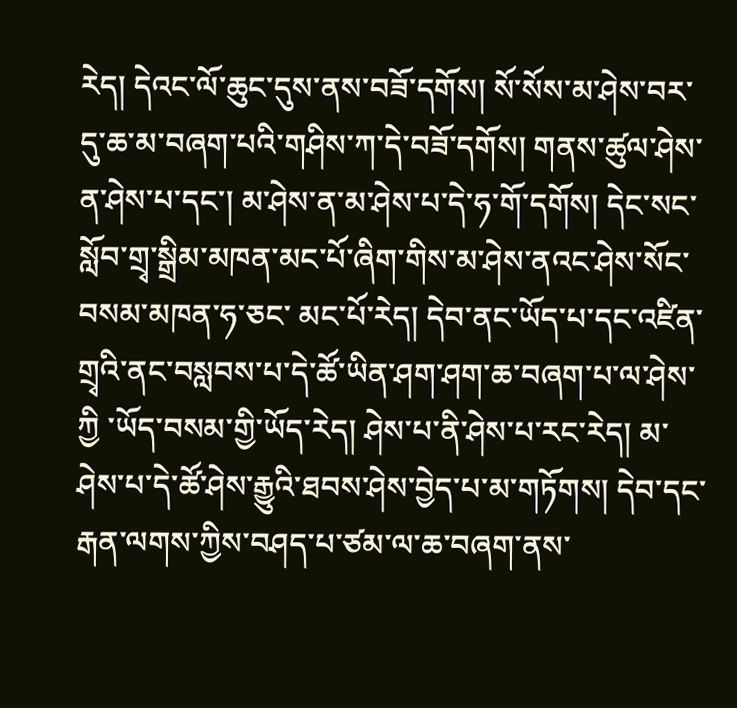རེད། དེའང་ལོ་ཆུང་དུས་ནས་བཟོ་དགོས། སོ་སོས་མ་ཤེས་བར་དུ་ཆ་མ་བཞག་པའི་གཤིས་ཀ་དེ་བཟོ་དགོས། གནས་ཚུལ་ཤེས་ན་ཤེས་པ་དང་། མ་ཤེས་ན་མ་ཤེས་པ་དེ་ཧ་གོ་དགོས། དེང་སང་སློབ་གྲྭ་སྒྲིམ་མཁན་མང་པོ་ཞིག་གིས་མ་ཤེས་ནའང་ཤེས་སོང་བསམ་མཁན་ཧ་ཅང་ མང་པོ་རེད། དེབ་ནང་ཡོད་པ་དང་འཛིན་གྲྭའི་ནང་བསླབས་པ་དེ་ཚོ་ཡིན་ཤག་ཤག་ཆ་བཞག་པ་ལ་ཤེས་ཀྱི ་ཡོད་བསམ་གྱི་ཡོད་རེད། ཤེས་པ་ནི་ཤེས་པ་རང་རེད། མ་ཤེས་པ་དེ་ཚོ་ཤེས་རྒྱུའི་ཐབས་ཤེས་བྱེད་པ་མ་གཏོགས། དེབ་དང་རྒན་ལགས་ཀྱིས་བཤད་པ་ཙམ་ལ་ཆ་བཞག་ནས་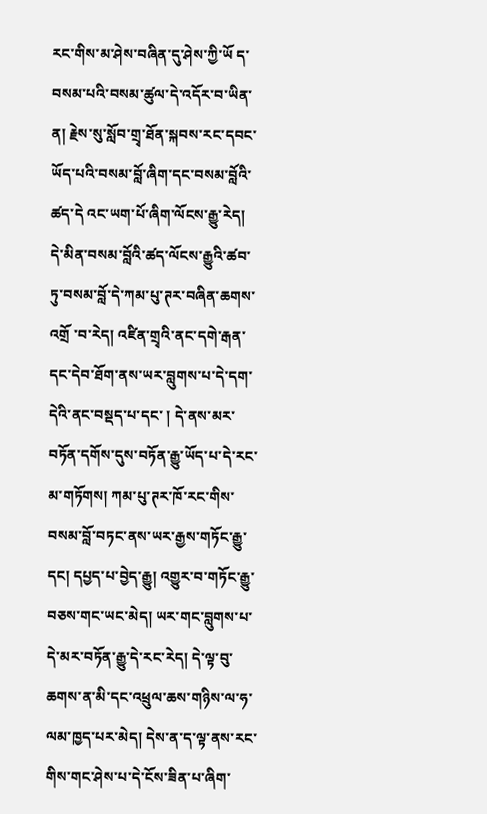རང་གིས་མ་ཤེས་བཞིན་དུ་ཤེས་ཀྱི་ཡོ ད་བསམ་པའི་བསམ་ཚུལ་དེ་འདོར་བ་ཡིན་ན། རྗེས་སུ་སློབ་གྲྭ་ཐོན་སྐབས་རང་དབང་ཡོད་པའི་བསམ་བློ་ཞིག་དང་བསམ་བློའི་ཚད་དེ འང་ཡག་པོ་ཞིག་ལོངས་རྒྱུ་རེད། དེ་མིན་བསམ་བློའི་ཚད་ལོངས་རྒྱུའི་ཚབ་ཏུ་བསམ་བློ་དེ་ཀམ་པུ་ཊར་བཞིན་ཆགས་འགྲོ ་བ་རེད། འཛིན་གྲྭའི་ནང་དགེ་རྒན་དང་དེབ་ཐོག་ནས་ཡར་བླུགས་པ་དེ་དག་དེའི་ནང་བསྡད་པ་དང་ ། དེ་ནས་མར་བཏོན་དགོས་དུས་བཏོན་རྒྱུ་ཡོད་པ་དེ་རང་མ་གཏོགས། ཀམ་པུ་ཊར་ཁོ་རང་གིས་བསམ་བློ་བཏང་ནས་ཡར་རྒྱས་གཏོང་རྒྱུ་དང། དཔྱད་པ་བྱེད་རྒྱུ། འགྱུར་བ་གཏོང་རྒྱུ་བཅས་གང་ཡང་མེད། ཡར་གང་བླུགས་པ་དེ་མར་བཏོན་རྒྱུ་དེ་རང་རེད། དེ་ལྟ་བུ་ཆགས་ན་མི་དང་འཕྲུལ་ཆས་གཉིས་ལ་ཧ་ལམ་ཁྱད་པར་མེད། དེས་ན་ད་ལྟ་ནས་རང་གིས་གང་ཤེས་པ་དེ་ངོས་ཟིན་པ་ཞིག་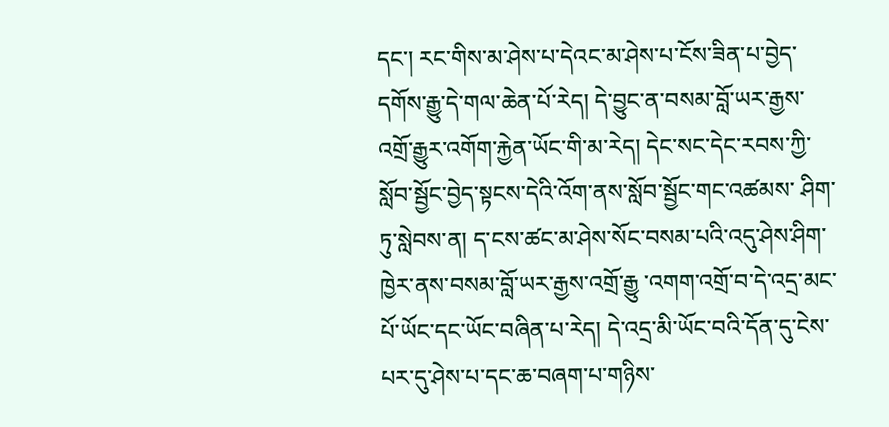དང་། རང་གིས་མ་ཤེས་པ་དེའང་མ་ཤེས་པ་ངོས་ཟིན་པ་བྱེད་དགོས་རྒྱུ་དེ་གལ་ཆེན་པོ་རེད། དེ་བྱུང་ན་བསམ་བློ་ཡར་རྒྱས་འགྲོ་རྒྱུར་འགོག་རྐྱེན་ཡོང་གི་མ་རེད། དེང་སང་དེང་རབས་ཀྱི་སློབ་སྦྱོང་བྱེད་སྟངས་དེའི་འོག་ནས་སློབ་སྦྱོང་གང་འཚམས་ ཤིག་ཏུ་སླེབས་ན། ད་ངས་ཚང་མ་ཤེས་སོང་བསམ་པའི་འདུ་ཤེས་ཤིག་ཁྱེར་ནས་བསམ་བློ་ཡར་རྒྱས་འགྲོ་རྒྱུ ་འགག་འགྲོ་བ་དེ་འདྲ་མང་པོ་ཡོང་དང་ཡོང་བཞིན་པ་རེད། དེ་འདྲ་མི་ཡོང་བའི་དོན་དུ་ངེས་པར་དུ་ཤེས་པ་དང་ཆ་བཞག་པ་གཉིས་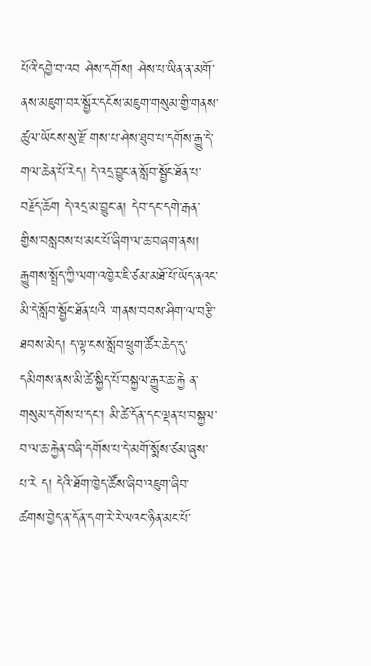པོའི་དབྱེ་བ་འབ ཤེས་དགོས། ཤེས་པ་ཡིན་ན་མགོ་ནས་མཇུག་བར་སྦྱོར་དངོས་མཇུག་གསུམ་གྱི་གནས་ཚུལ་ཡོངས་སུ་རྫོ གས་པ་ཤེས་ཐུབ་པ་དགོས་རྒྱུ་དེ་གལ་ཆེན་པོ་རེད། དེ་འདྲ་བྱུང་ན་སློབ་སྦྱོང་ཐོན་པ་བརྗོད་ཆོག དེ་འདྲ་མ་བྱུང་ན། དེབ་དང་དགེ་རྒན་གྱིས་བསླབས་པ་མང་པོ་ཞིག་ལ་ཆ་བཞག་ནས། རྒྱུགས་སྤྲོད་ཀྱི་ལག་འཁྱེར་ཇི་ཙམ་མཐོ་པོ་ཡོད་ནའང་མི་དེ་སློབ་སྦྱོང་ཐོན་པའི ་གནས་བབས་ཤིག་ལ་བརྩི་ཐབས་མེད། ད་ལྟ་ངས་སློབ་ཕྲུག་ཚོར་ཆེད་དུ་དམིགས་ནས་མི་ཚེ་སྐྱིད་པོ་བསྐྱལ་རྒྱུར་ཆ་རྐྱེ ན་གསུམ་དགོས་པ་དང་། མི་ཚེ་དོན་དང་ལྡན་པ་བསྐྱལ་བ་ལ་ཆ་རྐྱེན་བཞི་དགོས་པ་དེ་མགོ་སྨོས་ཙམ་ཞུས་པ་རེ ད། དེའི་ཐོག་ཁྱེད་ཚོས་ཞིབ་འཇུག་ཞིབ་ཚགས་བྱེད་ན་དོན་དག་རེ་རེ་ལའང་ཉིན་མང་པོ་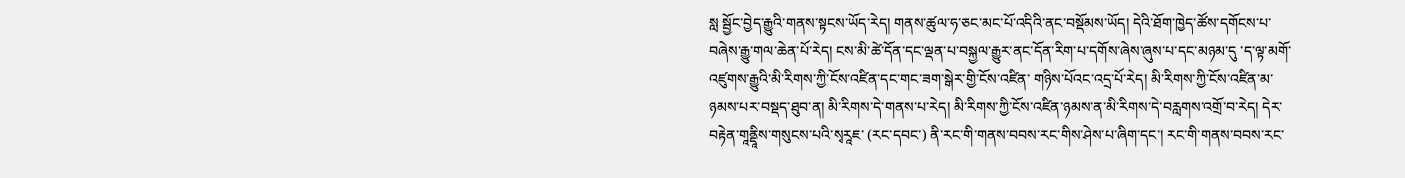སླ སྦྱོང་བྱེད་རྒྱུའི་གནས་སྟངས་ཡོད་རེད། གནས་ཚུལ་ཧ་ཅང་མང་པོ་འདིའི་ནང་བསྡོམས་ཡོད། དེའི་ཐོག་ཁྱེད་ཚོས་དགོངས་པ་བཞེས་རྒྱུ་གལ་ཆེན་པོ་རེད། ངས་མི་ཚེ་དོན་དང་ལྡན་པ་བསྐྱལ་རྒྱུར་ནང་དོན་རིག་པ་དགོས་ཞེས་ཞུས་པ་དང་མཉམ་དུ ་ད་ལྟ་མགོ་འཛུགས་རྒྱུའི་མི་རིགས་ཀྱི་ངོས་འཛིན་དང་གང་ཟག་སྒེར་གྱི་ངོས་འཛིན་ གཉིས་པོའང་འདྲ་པོ་རེད། མི་རིགས་ཀྱི་ངོས་འཛིན་མ་ཉམས་པར་བསྡད་ཐུབ་ན། མི་རིགས་དེ་གནས་པ་རེད། མི་རིགས་ཀྱི་ངོས་འཛིན་ཉམས་ན་མི་རིགས་དེ་བརླགས་འགྲོ་བ་རེད། དེར་བརྟེན་གཱནྡཱིས་གསུངས་པའི་སྭརཱཇ་ (རང་དབང་) ནི་རང་གི་གནས་བབས་རང་གིས་ཤེས་པ་ཞིག་དང་། རང་གི་གནས་བབས་རང་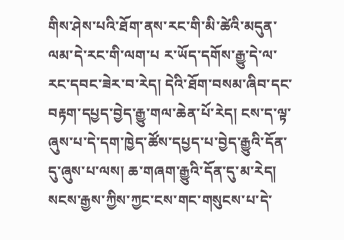གིས་ཤེས་པའི་ཐོག་ནས་རང་གི་མི་ཚེའི་མདུན་ལམ་དེ་རང་གི་ལག་པ ར་ཡོད་དགོས་རྒྱུ་དེ་ལ་རང་དབང་ཟེར་བ་རེད། དེའི་ཐོག་བསམ་ཞིབ་དང་བརྟག་དཔྱད་བྱེད་རྒྱུ་གལ་ཆེན་པོ་རེད། ངས་ད་ལྟ་ཞུས་པ་དེ་དག་ཁྱེད་ཚོས་དཔྱད་པ་བྱེད་རྒྱུའི་དོན་དུ་ཞུས་པ་ལས། ཆ་གཞག་རྒྱུའི་དོན་དུ་མ་རེད། སངས་རྒྱས་ཀྱིས་ཀྱང་ངས་གང་གསུངས་པ་དེ་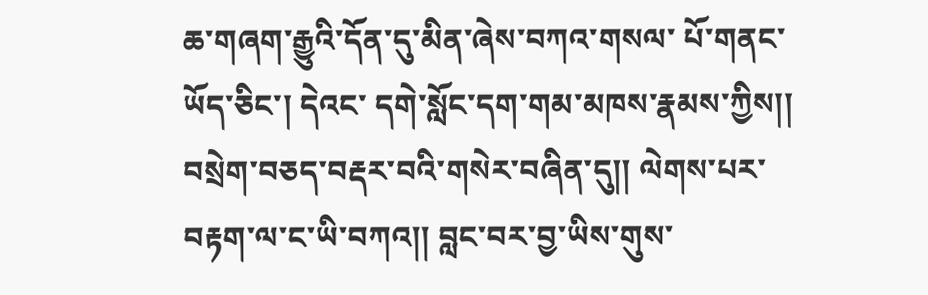ཆ་གཞག་རྒྱུའི་དོན་དུ་མིན་ཞེས་བཀའ་གསལ་ པོ་གནང་ཡོད་ཅིང་། དེའང་ དགེ་སློང་དག་གམ་མཁས་རྣམས་ཀྱིས།། བསྲེག་བཅད་བརྡར་བའི་གསེར་བཞིན་དུ།། ལེགས་པར་བརྟག་ལ་ང་ཡི་བཀའ།། བླང་བར་བྱ་ཡིས་གུས་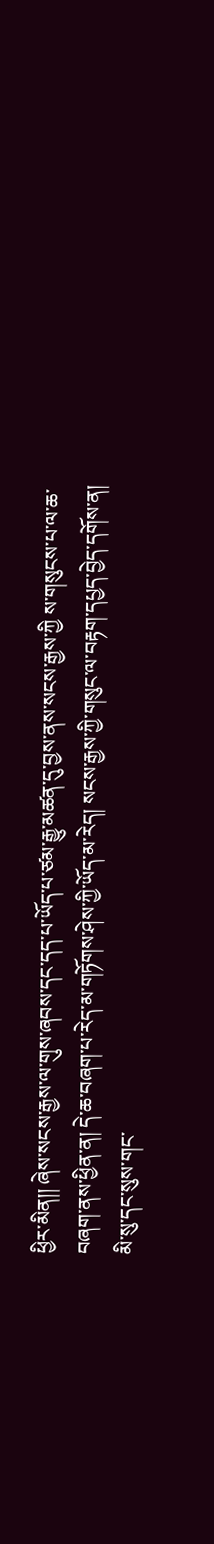ཕྱིར་མིན།། ཞེས་སངས་རྒྱས་ལ་གུས་ཞབས་དང་དད་པ་ཡོད་པ་ཙམ་རྒྱུ་མཚན་དུ་བྱས་ནས་སངས་རྒྱས་ཀྱི ས་གསུངས་པ་ལ་ཆ་བཞག་ནས་ཕྱིན་ན། དེ་ཆ་བཞག་པ་རེད་མ་གཏོགས་ཤེས་ཀྱི་ཡོད་མ་རེད། སངས་རྒྱས་ཀྱི་གསུང་ལ་བརྟག་དཔྱད་བྱེད་དགོས་ན། མི་སུ་དང་སུས་གང་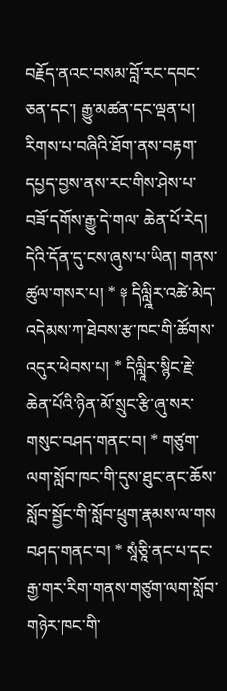བརྗོད་ནའང་བསམ་བློ་རང་དབང་ཅན་དང་། རྒྱུ་མཚན་དང་ལྡན་པ། རིགས་པ་བཞིའི་ཐོག་ནས་བརྟག་དཔྱད་བྱས་ནས་རང་གིས་ཤེས་པ་བཟོ་དགོས་རྒྱུ་དེ་གལ་ ཆེན་པོ་རེད། དེའི་དོན་དུ་ངས་ཞུས་པ་ཡིན། གནས་ཚུལ་གསར་པ། * ༈ དིལླྰིར་འཚེ་མེད་འདེམས་ཀ་ཐེབས་རྩ་ཁང་གི་ཚོགས་འདུར་ཕེབས་པ། * དིལླཱིར་སྙིང་རྗེ་ཆེན་པོའི་ཉིན་མོ་སྲུང་རྩི་ཞུ་སར་གསུང་བཤད་གནང་བ། * གཙུག་ལག་སློབ་ཁང་གི་དུས་ཐུང་ནང་ཆོས་སློབ་སྦྱོང་གི་སློབ་ཕྲུག་རྣམས་ལ་གས བཤད་གནང་བ། * སཱཾཅཱི་ནང་པ་དང་རྒྱ་གར་རིག་གནས་གཙུག་ལག་སློབ་གཉེར་ཁང་གི་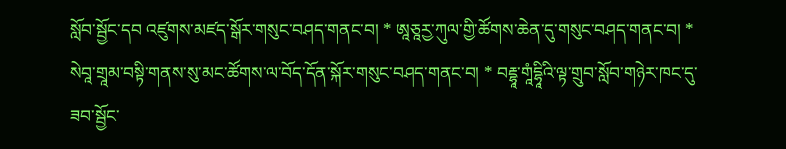སློབ་སྦྱོང་དབ འཛུགས་མཛད་སྒོར་གསུང་བཤད་གནང་བ། * ཨཱཅཱརྱ་ཀུལ་གྱི་ཚོགས་ཆེན་དུ་གསུང་བཤད་གནང་བ། * སེབཱ་གྲཱམ་བསྟི་གནས་སུ་མང་ཚོགས་ལ་བོད་དོན་སྐོར་གསུང་བཤད་གནང་བ། * བརྡྷཱ་གཱཾདྷཱིའི་ལྟ་གྲུབ་སློབ་གཉེར་ཁང་དུ་ཟབ་སྦྱོང་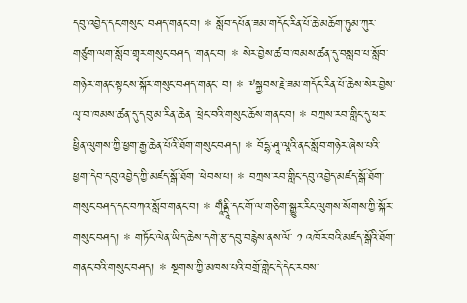དབུ་འབྱེད་དང་གསུང་ བཤད་གནང་བ། * སློབ་དཔོན་ཟམ་གདོང་རིན་པོ་ཆེ་མཆོག་ཏུམ་ཀུར་གཙུག་ལག་སློབ་གྲྭར་གསུང་བཤད ་གནང་བ། * སེར་བྱེས་ཚ་བ་ཁམས་ཚན་དུ་བསླབ་པ་སློབ་གཉེར་གནང་སྟངས་སྐོར་གསུང་བཤད་གནང་ བ། * ༸སྐྱབས་རྗེ་ཟམ་གདོང་རིན་པོ་ཆེས་སེར་བྱེས་ལྭ་བ་ཁམས་ཚན་དུ་དབུ་མ་རིན་ཆེན ་ཕྲེང་བའི་གསུང་ཆོས་གནང་བ། * བཀྲས་རབ་གླིང་དུ་ཕར་ཕྱིན་ལུགས་ཀྱི་ཕྱག་རྒྱ་ཆེན་པོའི་ཐོག་གསུང་བཤད། * བོདྷ་ཤཱ་ལཱའི་ནང་སློབ་གཉེར་ཞེས་པའི་ཕྱག་དེབ་དབུ་འབྱེད་ཀྱི་མཛད་སྒོ་ཐོག ་ཕེབས་པ། * བཀྲས་རབ་གླིང་དབུ་འབྱེད་མཛད་སྒོ་ཐོག་གསུང་བཤད་དང་བཀའ་སློབ་གནང་བ། * གཱཾནྡཱི་དང་གོ་ལ་གཅིག་སྒྱུར་རིང་ལུགས་སོགས་ཀྱི་སྐོར་གསུང་བཤད། * གཏོང་ལེན་ཡིད་ཆེས་དགེ་རྩ་དབུ་བརྙེས་ནས་ལོ་ ༡ འཁོར་བའི་མཛད་སྒོའི་ཐོག་གནང་བའི་གསུང་བཤད། * སྔགས་ཀྱི་མཁས་པའི་བགྲོ་གླེང་དེ་དེང་རབས་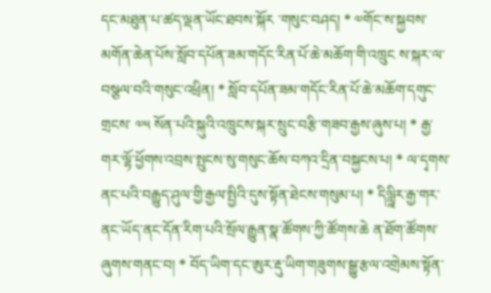དང་མཐུན་པ་ཚད་ལྡན་ཡོང་ཐབས་སྐོར ་གསུང་བཤད། * ༧གོང་ས་སྐྱབས་མགོན་ཆེན་པོས་སློབ་དཔོན་ཟམ་གདོང་རིན་པོ་ཆེ་མཆོག་གི་འཁྲུང ས་སྐར་ལ་བསྩལ་བའི་གསུང་འཕྲིན། * སློབ་དཔོན་ཟམ་གདོང་རིན་པོ་ཆེ་མཆོག་དགུང་གྲངས་ ༧༥ སོན་པའི་སྐུའི་འཁྲུངས་སྐར་སྲུང་བརྩི་གཟབ་རྒྱས་ཞུས་པ། * རྒྱ་གར་ལྷོ་ཕྱོགས་འབྲས་སྤུངས་སུ་གསུང་ཆོས་བཀའ་དྲིན་བསྐྱངས་པ། * ལ་དྭགས་ནང་པའི་བརྒྱུད་ཤུལ་གྱི་རྒྱལ་སྤྱིའི་དུས་སྟོན་ཐེངས་གསུམ་པ། * དིལླྰིར་རྒྱ་གར་ནང་ཡོད་ནང་དོན་རིག་པའི་སྲོལ་རྒྱུན་སྣ་ཚོགས་ཀྱི་ཚོགས་ཆེ ན་ཐོག་ཚོགས་ཞུགས་གནང་བ། * བོད་ཡིག་དང་ཨུར་རྡུ་ཡིག་གཟུགས་སྒྱུ་རྩལ་འགྲེམས་སྟོན་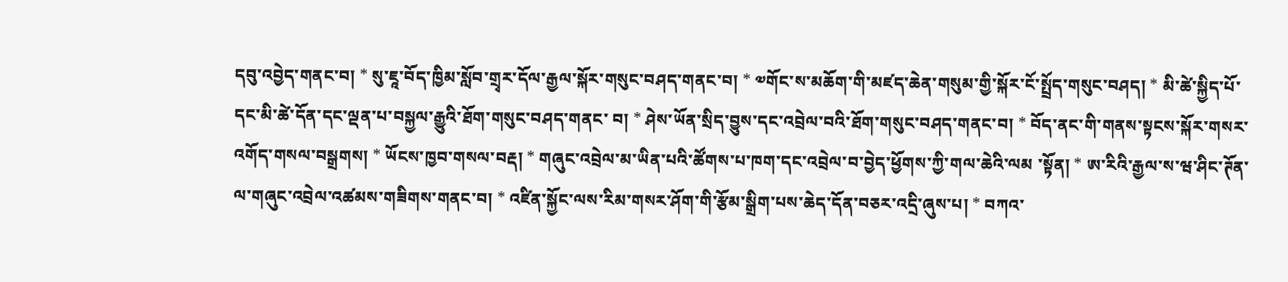དབུ་འབྱེད་གནང་བ། * སུ་ཇཱ་བོད་ཁྱིམ་སློབ་གྲྭར་དོལ་རྒྱལ་སྐོར་གསུང་བཤད་གནང་བ། * ༧གོང་ས་མཆོག་གི་མཛད་ཆེན་གསུམ་གྱི་སྐོར་ངོ་སྤྲོད་གསུང་བཤད། * མི་ཚེ་སྐྱིད་པོ་དང་མི་ཚེ་དོན་དང་ལྡན་པ་བསྐྱལ་རྒྱུའི་ཐོག་གསུང་བཤད་གནང་ བ། * ཤེས་ཡོན་སྲིད་བྱུས་དང་འབྲེལ་བའི་ཐོག་གསུང་བཤད་གནང་བ། * བོད་ནང་གི་གནས་སྟངས་སྐོར་གསར་འགོད་གསལ་བསྒྲགས། * ཡོངས་ཁྱབ་གསལ་བརྡ། * གཞུང་འབྲེལ་མ་ཡིན་པའི་ཚོགས་པ་ཁག་དང་འབྲེལ་བ་བྱེད་ཕྱོགས་ཀྱི་གལ་ཆེའི་ལམ ་སྟོན། * ཨ་རིའི་རྒྱལ་ས་ཝ་ཤིང་ཊོན་ལ་གཞུང་འབྲེལ་འཚམས་གཟིགས་གནང་བ། * འཛིན་སྐྱོང་ལས་རིམ་གསར་ཤོག་གི་རྩོམ་སྒྲིག་པས་ཆེད་དོན་བཅར་འདྲི་ཞུས་པ། * བཀའ་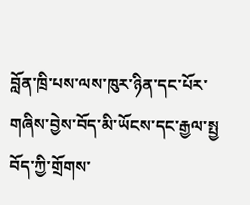བློན་ཁྲི་པས་ལས་ཁུར་ཉིན་དང་པོར་གཞིས་བྱེས་བོད་མི་ཡོངས་དང་རྒྱལ་སྤྱ བོད་ཀྱི་གྲོགས་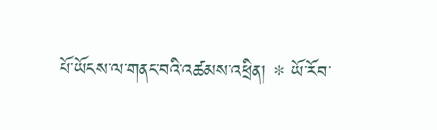པོ་ཡོངས་ལ་གནང་བའི་འཚམས་འཕྲིན། * ཡོ་རོབ་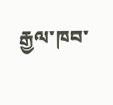རྒྱལ་ཁབ་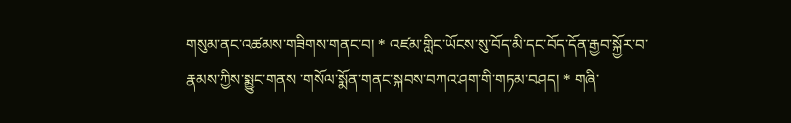གསུམ་ནང་འཚམས་གཟིགས་གནང་བ། * འཛམ་གླིང་ཡོངས་སུ་བོད་མི་དང་བོད་དོན་རྒྱབ་སྐྱོར་བ་རྣམས་ཀྱིས་སྨྱུང་གནས ་གསོལ་སྨོན་གནང་སྐབས་བཀའ་ཤག་གི་གཏམ་བཤད། * གཞི་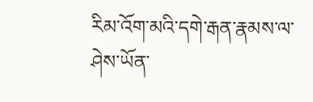རིམ་འོག་མའི་དགེ་རྒན་རྣམས་ལ་ཤེས་ཡོན་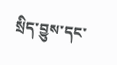སྲིད་བྱུས་དང་